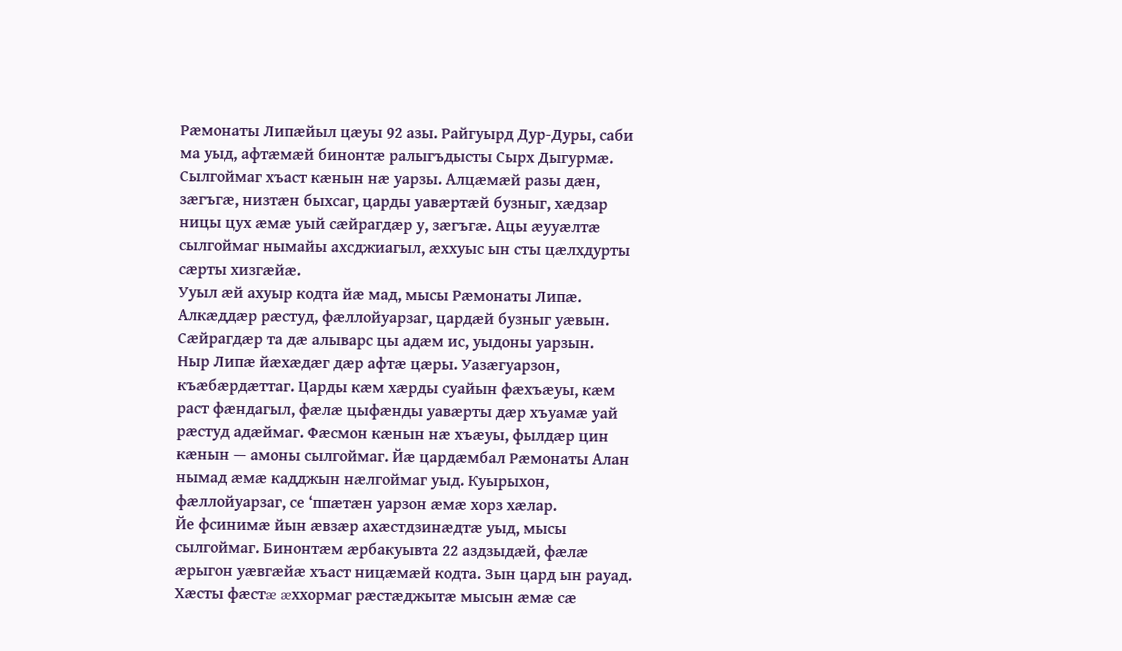Рæмонаты Липæйыл цæуы 92 азы. Райгуырд Дур-Дуры, саби ма уыд, афтæмæй бинонтæ ралыгъдысты Сырх Дыгурмæ. Сылгоймаг хъаст кæнын нæ уарзы. Алцæмæй разы дæн, зæгъгæ, низтæн быхсаг, царды уавæртæй бузныг, хæдзар ницы цух æмæ уый сæйрагдæр у, зæгъгæ. Ацы æууæлтæ сылгоймаг нымайы ахсджиагыл, æххуыс ын сты цæлхдурты сæрты хизгæйæ.
Ууыл æй ахуыр кодта йæ мад, мысы Рæмонаты Липæ. Алкæддæр рæстуд, фæллойуарзаг, цардæй бузныг уæвын. Сæйрагдæр та дæ алыварс цы адæм ис, уыдоны уарзын.
Ныр Липæ йæхæдæг дæр афтæ цæры. Уазæгуарзон, къæбæрдæттаг. Царды кæм хæрды суайын фæхъæуы, кæм раст фæндагыл, фæлæ цыфæнды уавæрты дæр хъуамæ уай рæстуд адæймаг. Фæсмон кæнын нæ хъæуы, фылдæр цин кæнын — амоны сылгоймаг. Йæ цардæмбал Рæмонаты Алан нымад æмæ кадджын нæлгоймаг уыд. Куырыхон, фæллойуарзаг, се ‘ппæтæн уарзон æмæ хорз хæлар.
Йе фсинимæ йын æвзæр ахæстдзинæдтæ уыд, мысы сылгоймаг. Бинонтæм æрбакуывта 22 аздзыдæй, фæлæ æрыгон уæвгæйæ хъаст ницæмæй кодта. Зын цард ын рауад. Хæсты фæстæ æххормаг рæстæджытæ мысын æмæ сæ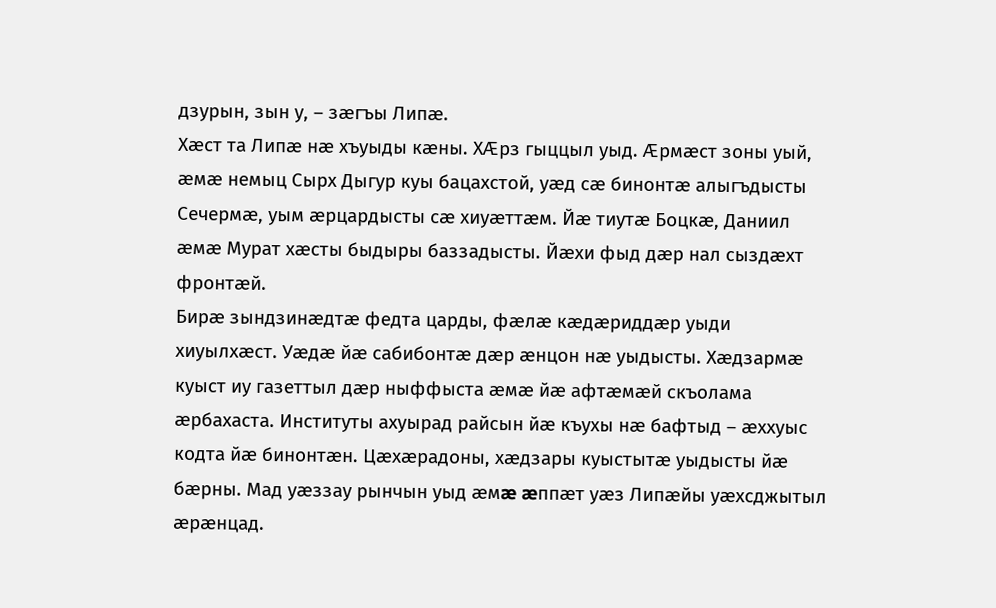дзурын, зын у, – зæгъы Липæ.
Хæст та Липæ нæ хъуыды кæны. ХÆрз гыццыл уыд. Æрмæст зоны уый, æмæ немыц Сырх Дыгур куы бацахстой, уæд сæ бинонтæ алыгъдысты Сечермæ, уым æрцардысты сæ хиуæттæм. Йæ тиутæ Боцкæ, Даниил æмæ Мурат хæсты быдыры баззадысты. Йæхи фыд дæр нал сыздæхт фронтæй.
Бирæ зындзинæдтæ федта царды, фæлæ кæдæриддæр уыди хиуылхæст. Уæдæ йæ сабибонтæ дæр æнцон нæ уыдысты. Хæдзармæ куыст иу газеттыл дæр ныффыста æмæ йæ афтæмæй скъолама æрбахаста. Институты ахуырад райсын йæ къухы нæ бафтыд – æххуыс кодта йæ бинонтæн. Цæхæрадоны, хæдзары куыстытæ уыдысты йæ бæрны. Мад уæззау рынчын уыд æмæ æппæт уæз Липæйы уæхсджытыл æрæнцад.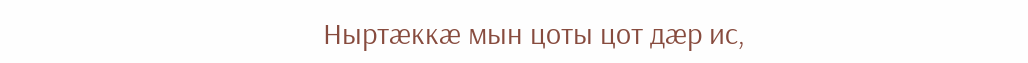Ныртæккæ мын цоты цот дæр ис,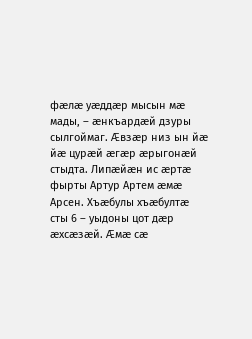фæлæ уæддæр мысын мæ мады, – æнкъардæй дзуры сылгоймаг. Æвзæр низ ын йæ йæ цурæй æгæр æрыгонæй стыдта. Липæйæн ис æртæ фырты Артур Артем æмæ Арсен. Хъæбулы хъæбултæ сты 6 – уыдоны цот дæр æхсæзæй. Æмæ сæ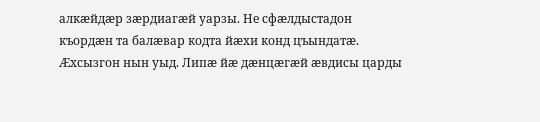алкæйдæр зæрдиагæй уарзы. Не сфæлдыстадон къордæн та балæвар кодта йæхи конд цъындатæ. Æхсызгон нын уыд. Липæ йæ дæнцæгæй æвдисы царды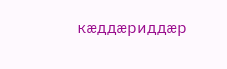кæддæриддæр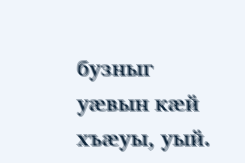бузныг уæвын кæй хъæуы, уый.